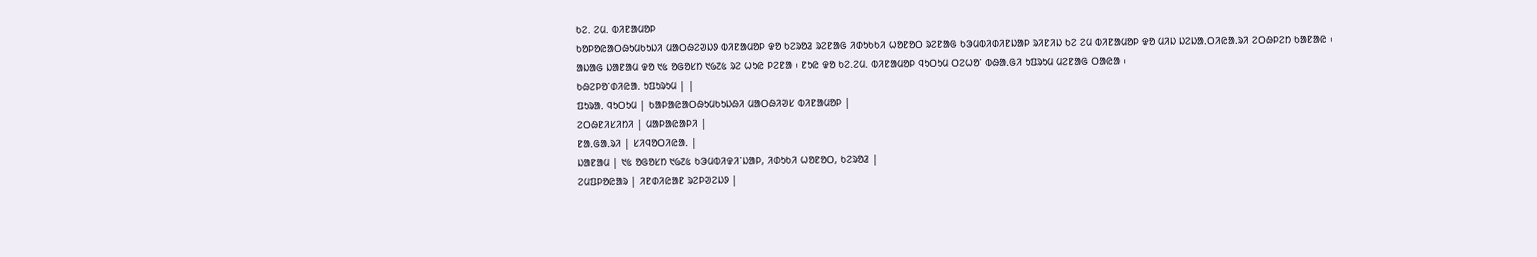ᱠᱮ. ᱮᱢ. ᱵᱤᱱᱟᱢᱚᱞ
ᱠᱚᱞᱚᱭᱟᱛᱷᱩᱢᱠᱩᱡᱤ ᱢᱟᱛᱷᱮᱣᱡᱽ ᱵᱤᱱᱟᱢᱚᱞ ᱫᱚ ᱠᱮᱨᱚᱲ ᱨᱮᱱᱟᱜ ᱤᱰᱩᱠᱠᱤ ᱦᱚᱱᱚᱛ ᱨᱮᱱᱟᱜ ᱠᱳᱢᱵᱤᱰᱤᱱᱡᱟᱞ ᱨᱤᱱᱤᱡ ᱠᱮ ᱮᱢ ᱵᱤᱱᱟᱢᱚᱞ ᱫᱚ ᱢᱤᱡ ᱡᱮᱡᱟᱹᱛᱤᱭᱟᱹᱨᱤ ᱮᱛᱷᱞᱮᱴ ᱠᱟᱱᱟᱭ ᱾ ᱟᱡᱟᱜ ᱡᱟᱱᱟᱢ ᱫᱚ ᱑᱕ ᱚᱜᱚᱥᱴ ᱑᱙᱗᱕ ᱨᱮ ᱦᱩᱭ ᱞᱮᱱᱟ ᱾ ᱱᱩᱭ ᱫᱚ ᱠᱮ.ᱮᱢ. ᱵᱤᱱᱟᱢᱚᱞ ᱧᱩᱛᱩᱢ ᱛᱮᱦᱚᱸ ᱵᱷᱟᱹᱜᱤ ᱩᱯᱨᱩᱢ ᱢᱮᱱᱟᱜ ᱛᱟᱭᱟ ᱾
ᱠᱷᱮᱞᱚᱸᱰᱤᱭᱟᱹ ᱩᱯᱩᱨᱩᱢ | |
ᱯᱩᱨᱟᱹ ᱧᱩᱛᱩᱢ | ᱠᱟᱞᱟᱭᱟᱛᱷᱩᱢᱠᱩᱡᱷᱤ ᱢᱟᱛᱷᱤᱣᱥ ᱵᱤᱱᱟᱢᱚᱞ |
ᱮᱛᱷᱱᱤᱥᱤᱴᱤ | ᱢᱟᱞᱟᱭᱟᱞᱤ |
ᱱᱟᱹᱜᱟᱹᱨᱤ | ᱥᱤᱧᱚᱛᱤᱭᱟᱹ |
ᱡᱟᱱᱟᱢ | ᱑᱕ ᱚᱜᱚᱥᱴ ᱑᱙᱗᱕ ᱠᱳᱢᱵᱤᱫᱤᱸᱡᱟᱞ, ᱤᱰᱩᱠᱤ ᱦᱚᱱᱚᱛ, ᱠᱮᱨᱚᱲ |
ᱮᱢᱯᱞᱚᱭᱟᱨ | ᱤᱱᱰᱤᱭᱟᱱ ᱨᱮᱞᱣᱮᱡᱽ |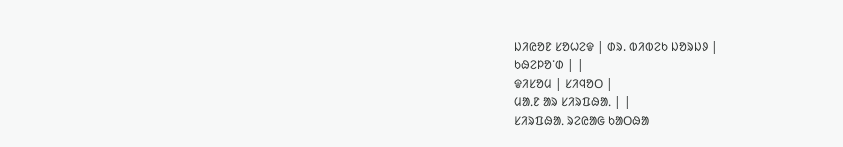ᱡᱤᱭᱚᱱ ᱥᱚᱦᱮᱫ | ᱰᱨ. ᱵᱤᱵᱮᱠ ᱡᱚᱨᱡᱽ |
ᱠᱷᱮᱞᱚᱸᱰ | |
ᱫᱤᱥᱚᱢ | ᱥᱤᱧᱚᱛ |
ᱢᱟᱹᱱ ᱟᱨ ᱥᱤᱨᱯᱷᱟᱹ | |
ᱥᱤᱨᱯᱷᱟᱹ ᱨᱮᱭᱟᱜ ᱠᱟᱛᱷᱟ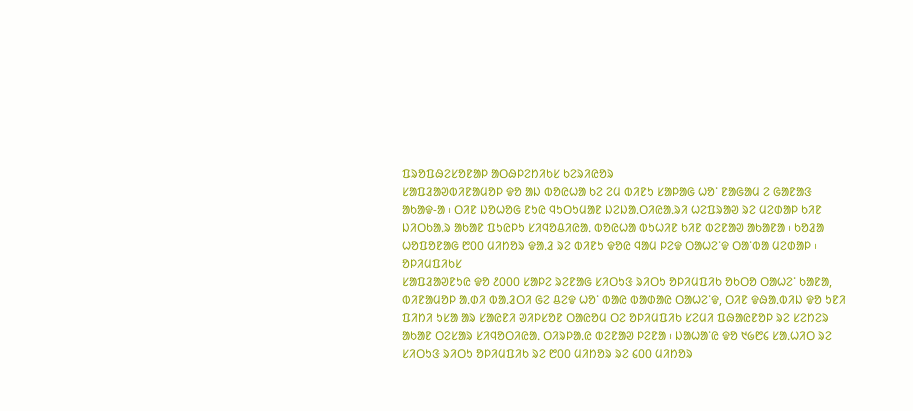ᱯᱨᱚᱯᱷᱮᱥᱚᱱᱟᱞ ᱟᱛᱷᱞᱮᱴᱤᱠᱥ ᱠᱮᱨᱤᱭᱚᱨ
ᱥᱟᱯᱲᱟᱣᱵᱤᱱᱟᱢᱚᱞ ᱫᱚ ᱟᱡ ᱵᱚᱭᱦᱟ ᱠᱮ ᱮᱢ ᱵᱤᱱᱩ ᱥᱟᱞᱟᱜ ᱦᱚᱸ ᱱᱟᱜᱟᱢ ᱮ ᱜᱟᱱᱟᱝ ᱟᱠᱟᱫ-ᱟ ᱾ ᱛᱤᱱ ᱡᱚᱦᱚᱜ ᱱᱩᱭ ᱧᱩᱛᱩᱢᱟᱱ ᱡᱮᱡᱟᱹᱛᱤᱭᱟᱹᱨᱤ ᱦᱮᱯᱨᱟᱣ ᱨᱮ ᱢᱮᱰᱟᱞ ᱠᱤᱱ ᱡᱤᱛᱠᱟᱹᱨ ᱟᱠᱟᱱ ᱯᱩᱭᱞᱩ ᱥᱤᱧᱚᱪᱤᱭᱟᱹ ᱵᱚᱭᱦᱟ ᱵᱩᱦᱤᱱ ᱠᱤᱱ ᱵᱮᱱᱟᱣ ᱟᱠᱟᱱᱟ ᱾ ᱠᱚᱲᱟ ᱦᱚᱯᱚᱱᱟᱜ ᱘᱐᱐ ᱢᱤᱴᱚᱨ ᱫᱟᱹᱲ ᱨᱮ ᱵᱤᱱᱩ ᱫᱚᱭ ᱧᱟᱢ ᱞᱮᱫ ᱛᱟᱦᱮᱸᱫ ᱛᱟᱸᱵᱟ ᱢᱮᱰᱟᱞ ᱾
ᱚᱞᱤᱢᱯᱤᱠᱥ
ᱥᱟᱯᱲᱟᱣᱱᱩᱭ ᱫᱚ ᱒᱐᱐᱐ ᱥᱟᱞᱮ ᱨᱮᱱᱟᱜ ᱥᱤᱛᱩᱝ ᱨᱤᱛᱩ ᱚᱞᱤᱢᱯᱤᱠ ᱚᱠᱛᱚ ᱛᱟᱦᱮᱸ ᱠᱟᱱᱟ, ᱵᱤᱱᱟᱢᱚᱞ ᱟᱹᱰᱤ ᱵᱟᱹᱲᱛᱤ ᱜᱮ ᱪᱮᱫ ᱦᱚᱸ ᱵᱟᱭ ᱵᱟᱰᱟᱭ ᱛᱟᱦᱮᱸᱫ, ᱛᱤᱱ ᱫᱷᱟᱹᱵᱤᱡ ᱫᱚ ᱩᱱᱤ ᱯᱤᱴᱤ ᱩᱥᱟ ᱟᱨ ᱥᱟᱭᱱᱤ ᱣᱤᱞᱥᱚᱱ ᱛᱟᱭᱚᱢ ᱛᱮ ᱚᱞᱤᱢᱯᱤᱠ ᱥᱮᱢᱤ ᱯᱷᱟᱭᱱᱚᱞ ᱨᱮ ᱥᱮᱴᱮᱨ ᱟᱠᱟᱱ ᱛᱮᱥᱟᱨ ᱥᱤᱧᱚᱛᱤᱭᱟᱹ ᱛᱤᱨᱞᱟᱹᱭ ᱵᱮᱱᱟᱣ ᱞᱮᱱᱟ ᱾ ᱡᱟᱦᱟᱸᱭ ᱫᱚ ᱑᱙᱘᱔ ᱥᱟᱹᱦᱤᱛ ᱨᱮ ᱥᱤᱛᱩᱝ ᱨᱤᱛᱩ ᱚᱞᱤᱢᱯᱤᱠ ᱨᱮ ᱘᱐᱐ ᱢᱤᱴᱚᱨ ᱨᱮ ᱔᱐᱐ ᱢᱤᱴᱚᱨ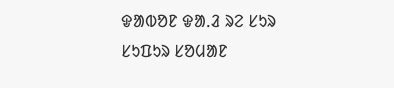ᱫᱟᱵᱚᱱ ᱫᱟᱹᱲ ᱨᱮ ᱥᱩᱨ ᱥᱩᱯᱩᱨ ᱥᱚᱢᱟᱱ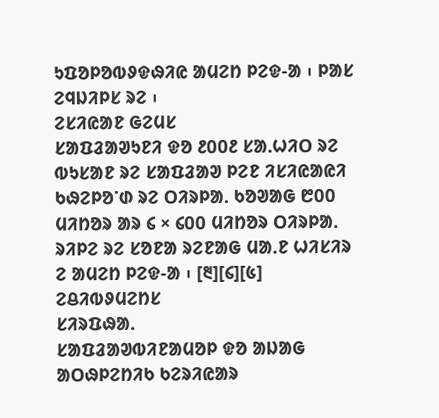ᱩᱯᱚᱞᱚᱵᱽᱫᱷᱤᱭ ᱟᱢᱮᱴ ᱞᱮᱫ-ᱟ ᱾ ᱞᱟᱥ ᱮᱧᱡᱤᱞᱥ ᱨᱮ ᱾
ᱮᱥᱤᱭᱟᱱ ᱜᱮᱢᱥ
ᱥᱟᱯᱲᱟᱣᱩᱱᱤ ᱫᱚ ᱒᱐᱐᱒ ᱥᱟᱹᱦᱤᱛ ᱨᱮ ᱵᱩᱥᱟᱱ ᱨᱮ ᱥᱟᱯᱲᱟᱣ ᱞᱮᱱ ᱤᱥᱤᱭᱟᱭᱤ ᱠᱷᱮᱞᱚᱸᱰ ᱨᱮ ᱛᱤᱨᱞᱟᱹ ᱠᱚᱣᱟᱜ ᱘᱐᱐ ᱢᱤᱴᱚᱨ ᱟᱨ ᱔ × ᱔᱐᱐ ᱢᱤᱴᱚᱨ ᱛᱤᱨᱞᱟᱹ ᱨᱤᱞᱮ ᱨᱮ ᱥᱚᱱᱟ ᱨᱮᱱᱟᱜ ᱢᱟᱹᱱ ᱦᱤᱥᱤᱨ ᱮ ᱟᱢᱮᱴ ᱞᱮᱫ-ᱟ ᱾ [᱓][᱔][᱕]
ᱮᱪᱤᱵᱽᱢᱮᱴᱥ
ᱥᱤᱨᱯᱷᱟᱹ
ᱥᱟᱯᱲᱟᱣᱵᱤᱱᱟᱢᱚᱞ ᱫᱚ ᱟᱡᱟᱜ ᱟᱛᱷᱞᱮᱴᱤᱠ ᱠᱮᱨᱤᱭᱟᱨ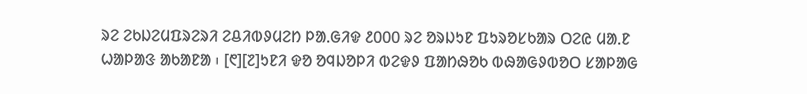ᱨᱮ ᱮᱠᱡᱮᱢᱯᱨᱮᱨᱤ ᱮᱪᱤᱵᱽᱢᱮᱴ ᱞᱟᱹᱜᱤᱫ ᱒᱐᱐᱐ ᱨᱮ ᱚᱨᱡᱩᱱ ᱯᱩᱨᱚᱥᱠᱟᱨ ᱛᱮᱭ ᱢᱟᱹᱱ ᱦᱟᱞᱟᱝ ᱟᱠᱟᱱᱟ ᱾ [᱖][᱗]ᱩᱱᱤ ᱫᱚ ᱚᱧᱡᱚᱞᱤ ᱵᱮᱫᱽ ᱯᱟᱴᱷᱚᱠ ᱵᱷᱟᱜᱽᱵᱚᱛ ᱥᱟᱞᱟᱜ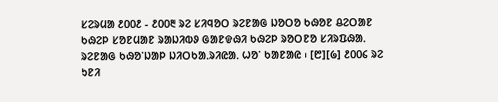ᱥᱮᱨᱢᱟ ᱒᱐᱐᱒ - ᱒᱐᱐᱓ ᱨᱮ ᱥᱤᱧᱚᱛ ᱨᱮᱱᱟᱜ ᱡᱚᱛᱚ ᱠᱷᱚᱱ ᱪᱮᱛᱟᱱ ᱠᱷᱮᱞ ᱥᱚᱱᱢᱟᱱ ᱨᱟᱡᱤᱵᱽ ᱜᱟᱱᱫᱷᱤ ᱠᱷᱮᱞ ᱨᱚᱛᱱᱚ ᱥᱤᱨᱯᱷᱟᱹ ᱨᱮᱱᱟᱜ ᱠᱷᱚᱸᱡᱟᱞ ᱡᱤᱛᱠᱟᱹᱨᱤᱭᱟᱹ ᱦᱚᱸ ᱠᱟᱱᱟᱭ ᱾ [᱘][᱙] ᱒᱐᱐᱔ ᱨᱮ ᱩᱱᱤ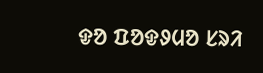ᱫᱚ ᱯᱚᱫᱽᱢᱚ ᱥᱨᱤ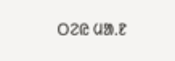ᱛᱮᱭ ᱢᱟᱹᱱ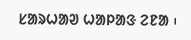ᱥᱟᱨᱦᱟᱣ ᱦᱟᱞᱟᱝ ᱮᱱᱟ ᱾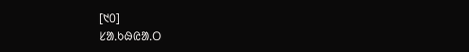[᱑᱐]
ᱥᱟᱹᱠᱷᱭᱟᱹᱛ